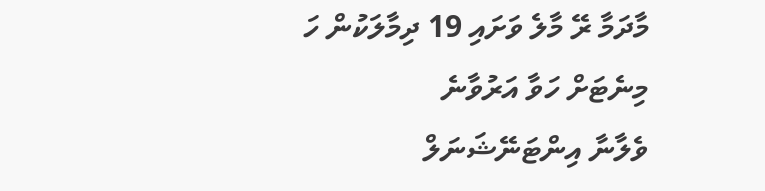މާދަމާ ރޭ މާލެ ވަށައި 19 ދިމާލަކުން ހަ މިނެޓަށް ހަވާ އަރުވާނެ
ވެލާނާ އިންޓަނޭޝަނަލް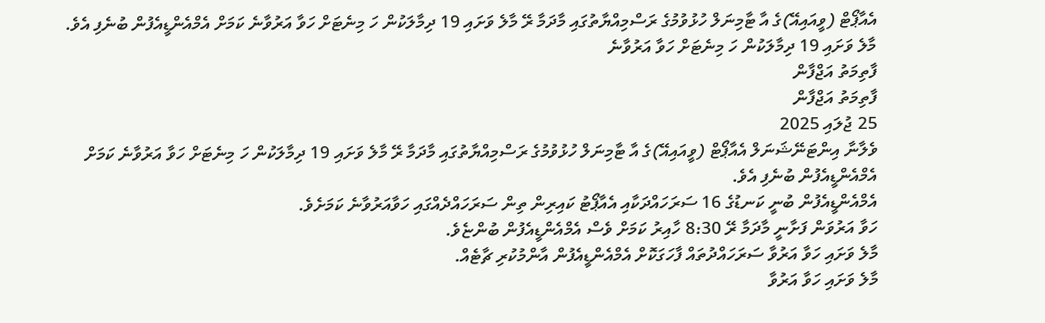އެއާޕޯޓް (ވީއައިއޭ)ގެ އާ ޓާމިނަލް ހުޅުވުމުގެ ރަސްމިއްޔާތުގައި މާދަމާ ރޭ މާލެ ވަށައި 19 ދިމާލަކުން ހަ މިނެޓަށް ހަވާ އަރުވާނެ ކަމަށް އެމްއެންޑީއެފުން ބުނެފި އެވެ.
މާލެ ވަށައި 19 ދިމާލަކުން ހަ މިނެޓަށް ހަވާ އަރުވާނެ
ފާތިމަތު އަޖްފާން
ފާތިމަތު އަޖްފާން
25 ޖުލައި 2025
ވެލާނާ އިންޓަނޭޝަނަލް އެއާޕޯޓް (ވީއައިއޭ)ގެ އާ ޓާމިނަލް ހުޅުވުމުގެ ރަސްމިއްޔާތުގައި މާދަމާ ރޭ މާލެ ވަށައި 19 ދިމާލަކުން ހަ މިނެޓަށް ހަވާ އަރުވާނެ ކަމަށް އެމްއެންޑީއެފުން ބުނެފި އެވެ.
އެމްއެންޑީއެފުން ބުނީ ކަނޑުގެ 16 ސަރަހައްދަކާއި އެއާޕޯޓު ކައިރިން ތިން ސަރަހައްދެއްގައި ހަވާއަރުވާނެ ކަމަށެވެ.
ހަވާ އަރުވަން ފަށާނީ މާދަމާ ރޭ 8:30 ހާއިރު ކަމަށް ވެސް އެމްއެންޑީއެފުން ބުންޏެވެ.
މާލެ ވަށައި ހަވާ އަރުވާ ސަރަހައްދުތައް ފާހަގަކޮށް އެމްއެންޑީއެފުން އާންމުކުރި ޗާޓެއް.
މާލެ ވަށައި ހަވާ އަރުވާ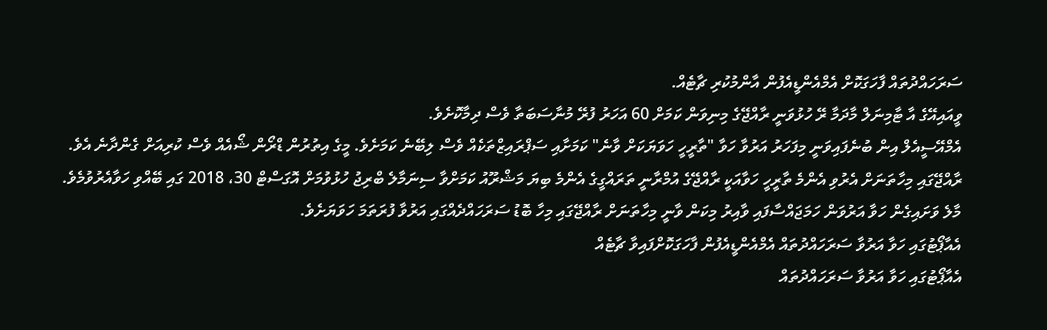ސަރަހައްދުތައް ފާހަގަކޮށް އެމްއެންޑީއެފުން އާންމުކުރި ޗާޓެއް.
ވީއައިއޭގެ އާ ޓާމިނަލް މާދަމާ ރޭ ހުޅުވަނީ ރާއްޖޭގެ މިނިވަން ކަމަށް 60 އަހަރު ފުރޭ މުނާސަބަތާ ވެސް ދިމާކޮށެވެ.
އެމްއޭސީއެލް އިން ބުނެފައިވަނީ މިފަހަރު އަރުވާ ހަވާ "ތާރީހީ ހަވަޔަކަށް ވާނެ" ކަމަށާއި ސަޕްރައިޒްތަކެއް ވެސް ލިބޭނެ ކަމަށެވެ. މީގެ އިތުރުން ޑްރޯން ޝޯއެއް ވެސް ކުރިއަށް ގެންދާނެ އެވެ.
ރާއްޖޭގައި މިހާތަނަށް އެރުވި އެންމެ ތާރީހީ ހަވާއަކީ ރާއްޖޭގެ އުމްރާނީ ތަރައްގީގެ އެންމެ ބިޔަ މަޝްރޫއު ކަމަށްވާ ސިނަމާލެ ބްރިޖު ހުޅުވުމަށް އޮގަސްޓް 30، 2018 ގައި ބޭއްވި ހަވާއެރުވުމެވެ.
މާލެ ވަށައިގެން ހަވާ އަރުވަން ހަމަޖައްސާފައި ވާއިރު މިކަން ވާނީ މިހާތަނަށް ރާއްޖޭގައި މިހާ ބޮޑު ސަރަހައްދެއްގައި އަރުވާ ފުރަތަމަ ހަވަޔަށެވެ.
އެއާޕޯޓުގައި ހަވާ އަރުވާ ސަރަހައްދުތައް އެމްއެންޑީއެފުން ފާހަގަކޮށްފައިވާ ޗާޓެއް
އެއާޕޯޓުގައި ހަވާ އަރުވާ ސަރަހައްދުތައް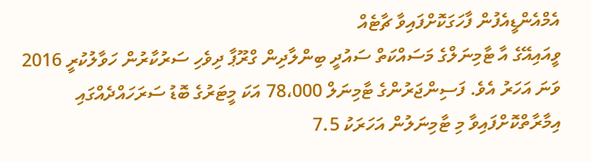އެމްއެންޑީއެފުން ފާހަގަކޮށްފައިވާ ޗާޓެއް
ވީއައިއޭގެ އާ ޓާމިނަލްގެ މަސައްކަތް ސައުދީ ބިންލާދިން ގްރޫޕާ ދިވެހި ސަރުކާރުން ހަވާލުކުރީ 2016 ވަނަ އަހަރު އެވެ. ފަސިންޖަރުންގެ ޓާމިނަލް 78،000 އަކަ މީޓަރުގެ ބޮޑު ސަރަހައްދެއްގައި އިމާރާތްކޮށްފައިވާ މި ޓާމިނަލުން އަހަރަކު 7.5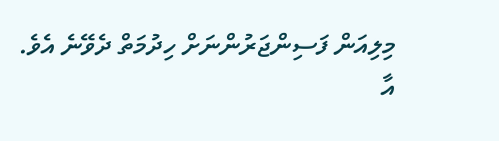މިލިއަން ފަސިންޖަރުންނަށް ހިދުމަތް ދެވޭނެ އެވެ.
އާ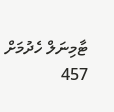ޓާމިނަލް ހެދުމަށް 457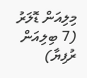މިލިއަން ޑޮލަރު (7 ބިލިއަން ރުފިޔާ)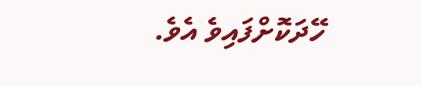ހޭދަކޮށްފައިވެ އެވެ.